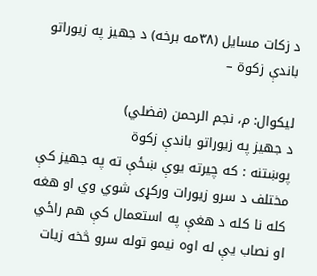د زکات مسایل (۳۸مه برخه) د جهيز په زيوراتو باندې زکوة –

لیکوال: م، نجم الرحمن (فضلي)
د جهيز په زيوراتو باندې زکوة
پوښتنه : که چيرته يوې ښځې ته په جهيز کې مختلف د سرو زيورات ورکړى شوي وي او هغه کله نا کله د هغې په استعمال کې هم راځي او نصاب يې له اوه نيمو توله سرو څخه زيات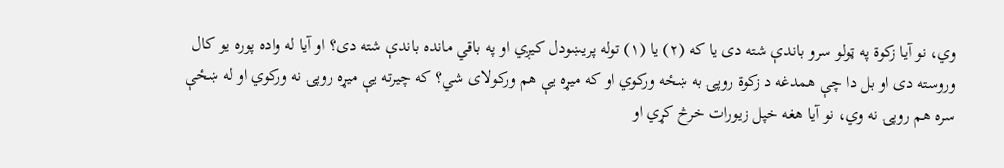وي، نو آيا زکوة په ټولو سرو باندې شته دى يا که (٢) يا (١) توله پريښودل کيږي او په باقي مانده باندې شته دى؟ او آيا له واده پوره يو کال وروسته دى او بل دا چې همدغه د زکوة روپۍ به ښځه ورکوي او که ميړه يې هم ورکولاى شي؟ که چيرته يې ميړه روپۍ نه ورکوي او له ښځې سره هم روپۍ نه وي، نو آيا هغه خپل زيورات خرڅ کړي او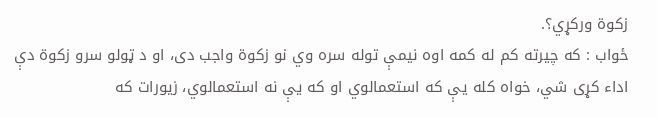زکوة ورکړي؟.
ځواب : که چيرته کم له کمه اوه نيمې توله سره وي نو زکوة واجب دى، او د ټولو سرو زکوة دې اداء کړى شي، خواه کله يې که استعمالوي او که يې نه استعمالوي، زيورات که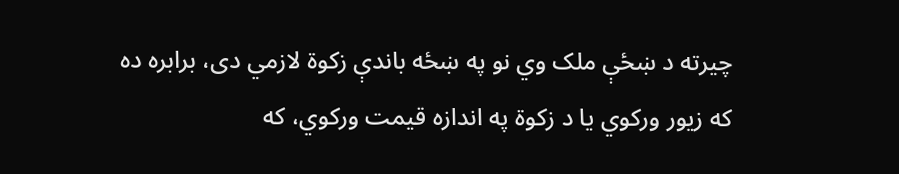چيرته د ښځې ملک وي نو په ښځه باندې زکوة لازمي دى، برابره ده که زيور ورکوي يا د زکوة په اندازه قيمت ورکوي، که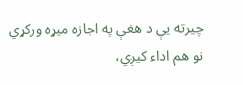چيرته يې د هغې په اجازه ميړه ورکړي نو هم اداء کيږي،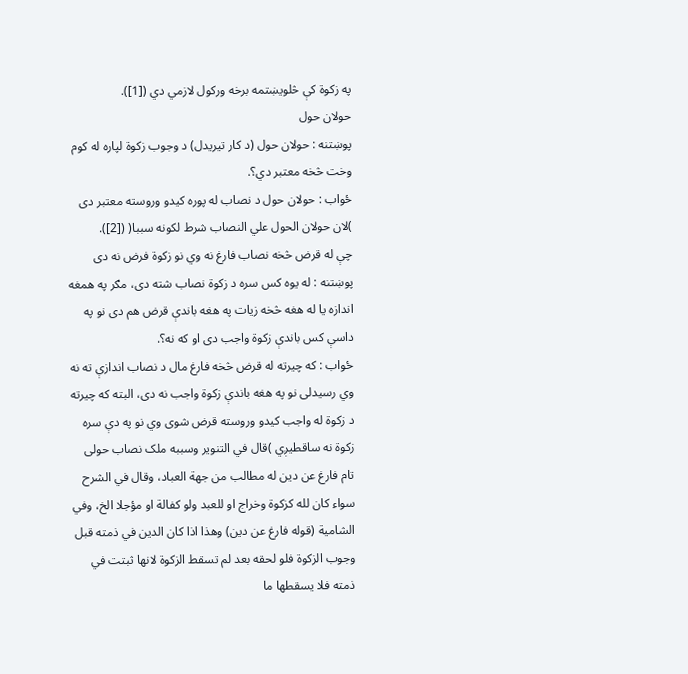په زکوة کې څلويښتمه برخه ورکول لازمي دي ([1]).
حولان حول
پوښتنه : حولان حول (د کار تيريدل) د وجوب زکوة لپاره له کوم وخت څخه معتبر دي؟.
ځواب : حولان حول د نصاب له پوره کيدو وروسته معتبر دی )لان حولان الحول علي النصاب شرط لکونه سببا( ([2]).
چې له قرض څخه نصاب فارغ نه وي نو زکوة فرض نه دى
پوښتنه : له يوه کس سره د زکوة نصاب شته دى، مګر په همغه اندازه يا له هغه څخه زيات په هغه باندې قرض هم دى نو په داسې کس باندې زکوة واجب دى او که نه؟.
ځواب : که چيرته له قرض څخه فارغ مال د نصاب اندازې ته نه وي رسيدلى نو په هغه باندې زکوة واجب نه دى، البته که چيرته د زکوة له واجب کيدو وروسته قرض شوى وي نو په دې سره زکوة نه ساقطيږي )قال في التنوير وسببه ملک نصاب حولى تام فارغ عن دين له مطالب من جهة العباد، وقال في الشرح سواء کان لله کزکوة وخراج او للعبد ولو کفالة او مؤجلا الخ، وفي الشامية (قوله فارغ عن دين) وهذا اذا کان الدين في ذمته قبل وجوب الزکوة فلو لحقه بعد لم تسقط الزکوة لانها ثبتت في ذمته فلا يسقطها ما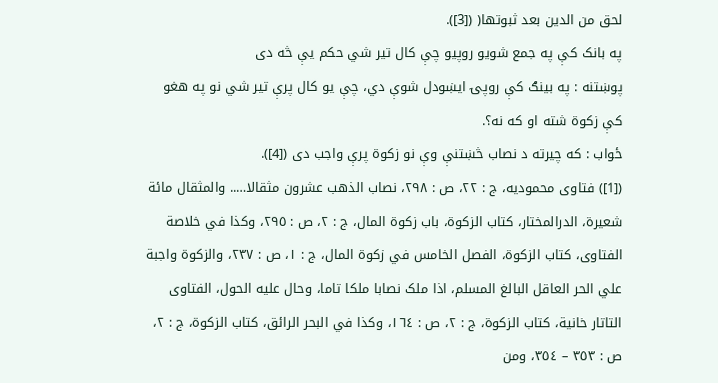لحق من الدين بعد ثبوتها( ([3]).
په بانک کې په جمع شويو روپيو چې کال تير شي حکم يې څه دى
پوښتنه : په بينګ کې روپۍ ايښودل شوې دي، چې يو کال پرې تير شي نو په هغو کې زکوة شته او که نه؟.
ځواب : که چيرته د نصاب څښتنې وې نو زکوة پرې واجب دى ([4]).
([1]) فتاوى محموديه، ج : ٢٢، ص : ٢٩٨، نصاب الذهب عشرون مثقالا….. والمثقال مائة شعيرة، الدرالمختار، کتاب الزکوة، باب زکوة المال، ج : ٢، ص : ٢٩٥، وکذا في خلاصة الفتاوى، کتاب الزکوة، الفصل الخامس في زکوة المال، ج : ١، ص : ٢٣٧، والزکوة واجبة علي الحر العاقل البالغ المسلم، اذا ملک نصابا ملکا تاما، وحال عليه الحول، الفتاوى التاتار خانية، کتاب الزکوة، ج : ٢، ص : ١٦٤، وکذا في البحر الرائق، کتاب الزکوة، ج : ٢، ص : ٣٥٣ – ٣٥٤، ومن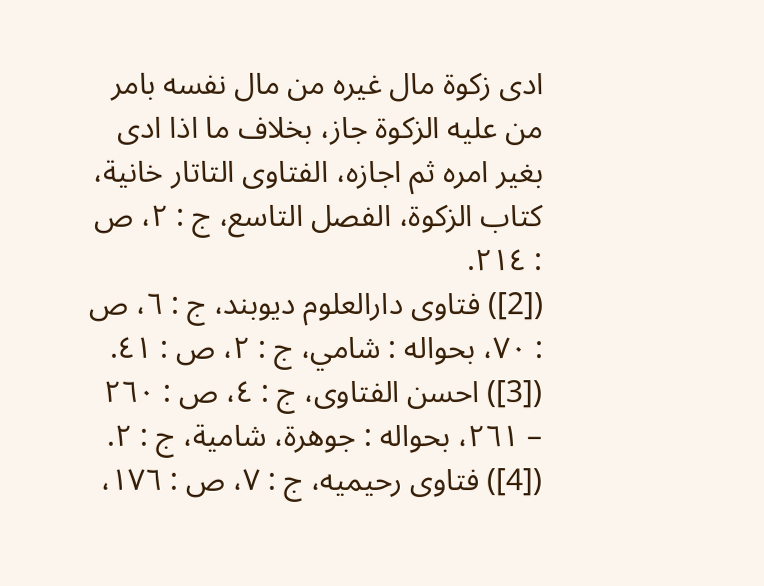ادى زکوة مال غيره من مال نفسه بامر من عليه الزکوة جاز، بخلاف ما اذا ادى بغير امره ثم اجازه، الفتاوى التاتار خانية، کتاب الزکوة، الفصل التاسع، ج : ٢، ص : ٢١٤.
([2]) فتاوى دارالعلوم ديوبند، ج : ٦، ص : ٧٠، بحواله : شامي، ج : ٢، ص : ٤١.
([3]) احسن الفتاوى، ج : ٤، ص : ٢٦٠ – ٢٦١، بحواله : جوهرة، شامية، ج : ٢.
([4]) فتاوى رحيميه، ج : ٧، ص : ١٧٦،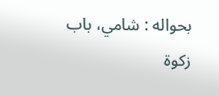بحواله : شامي، باب زکوة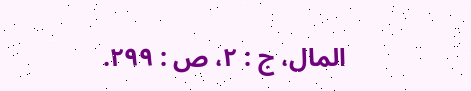المال، ج : ٢، ص : ٢٩٩.